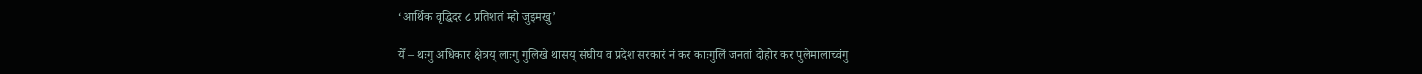‘आर्थिक वृद्धिदर ८ प्रतिशतं म्हो जुइमखु’

येँ – थःगु अधिकार क्षेत्रय् लाःगु गुलिखे थासय् संघीय व प्रदेश सरकारं नं कर काःगुलिं जनतां दोहोर कर पुलेमालाच्वंगु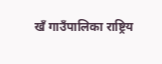खँ गाउँपालिका राष्ट्रिय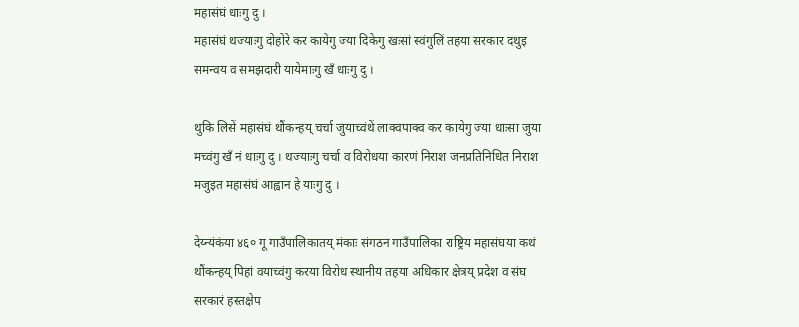महासंघं धाःगु दु ।
महासंघं थज्याःगु दोहोरे कर कायेगु ज्या दिकेगु खःसां स्वंगुलिं तहया सरकार दथुइ समन्वय व समझदारी यायेमाःगु खँ धाःगु दु ।

थुकि लिसें महासंघं थौंकन्हय् चर्चा जुयाच्वंथें लाक्वपाक्व कर कायेगु ज्या धाःसा जुया मच्वंगु खँ नं धाःगु दु । थज्याःगु चर्चा व विरोधया कारणं निराश जनप्रतिनिधित निराश मजुइत महासंघं आह्वान हे याःगु दु ।

देय्न्यंकंया ४६० गू गाउँपालिकातय् मंकाः संगठन गाउँपालिका राष्ट्रिय महासंघया कथं थौंकन्हय् पिहां वयाच्वंगु करया विरोध स्थानीय तहया अधिकार क्षेत्रय् प्रदेश व संघ सरकारं हस्तक्षेप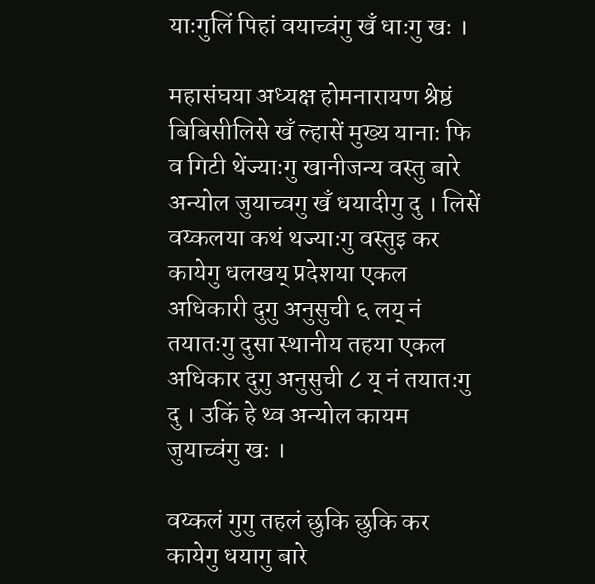याःगुलिं पिहां वयाच्वंगु खँ धाःगु खः ।

महासंघया अध्यक्ष होमनारायण श्रेष्ठं बिबिसीलिसे खँ ल्हासें मुख्य यानाः फि व गिटी थेंज्याःगु खानीजन्य वस्तु बारे अन्योल जुयाच्वगु खँ धयादीगु दु । लिसें वय्कलया कथं थज्याःगु वस्तुइ कर कायेगु धलखय् प्रदेशया एकल अधिकारी दुगु अनुसुची ६ लय् नं तयातःगु दुसा स्थानीय तहया एकल अधिकार दुगु अनुसुची ८ य् नं तयातःगु दु । उकिं हे थ्व अन्योल कायम जुयाच्वंगु खः ।

वय्कलं गुगु तहलं छुकि छुकि कर कायेगु धयागु बारे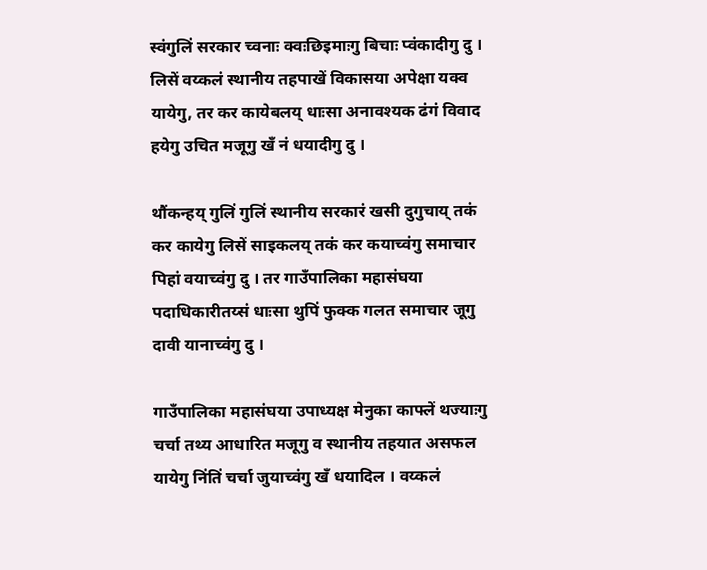स्वंगुलिं सरकार च्वनाः क्वःछिइमाःगु बिचाः प्वंकादीगु दु । लिसें वय्कलं स्थानीय तहपाखें विकासया अपेक्षा यक्व यायेगु, तर कर कायेबलय् धाःसा अनावश्यक ढंगं विवाद हयेगु उचित मजूगु खँ नं धयादीगु दु ।

थौंकन्हय् गुलिं गुलिं स्थानीय सरकारं खसी दुगुचाय् तकं कर कायेगु लिसें साइकलय् तकं कर कयाच्वंगु समाचार पिहां वयाच्वंगु दु । तर गाउँपालिका महासंघया पदाधिकारीतय्सं धाःसा थुपिं फुक्क गलत समाचार जूगु दावी यानाच्वंगु दु ।

गाउँपालिका महासंघया उपाध्यक्ष मेनुका काफ्लें थज्याःगु चर्चा तथ्य आधारित मजूगु व स्थानीय तहयात असफल यायेगु निंतिं चर्चा जुयाच्वंगु खँ धयादिल । वय्कलं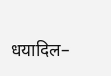धयादिल–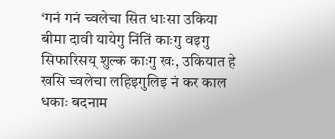‘गनं गनं च्वलेचा सित धाःसा उकिया बीमा दावी यायेगु निंतिं काःगु वइगु सिफारिसय् शुल्क काःगु खः, उकियात हे खसि च्वलेचा लहिइगुलिइ नं कर काल धकाः बदनाम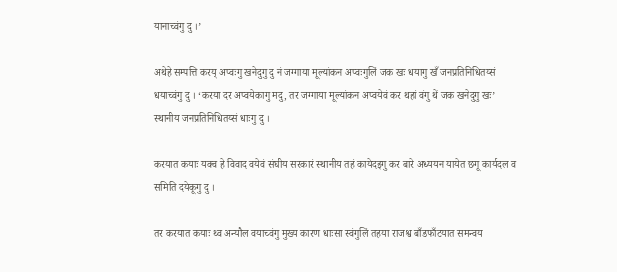यानाच्वंगु दु ।’

अथेहे सम्पत्ति करय् अप्वःगु खनेदुगु दु नं जग्गाया मूल्यांकन अप्वःगुलिं जक खः धयागु खँ जनप्रतिनिधितय्सं धयाच्वंगु दु । ‘करया दर अप्वयेकागु मदु, तर जग्गाया मूल्यांकन अप्वयेवं कर थहां वंगु थें जक खनेदुगु खः’ स्थानीय जनप्रतिनिधितय्सं धाःगु दु ।

करयात कयाः यक्व हे विवाद वयेवं संघीय सरकारं स्थानीय तहं कायेदइगु कर बारे अध्ययन यायेत छगू कार्यदल व समिति दयेकूगु दु ।

तर करयात कयाः थ्व अन्यौल वयाच्वंगु मुख्य कारण धाःसा स्वंगुलिं तहया राजश्व बाँडफाँटयात समन्वय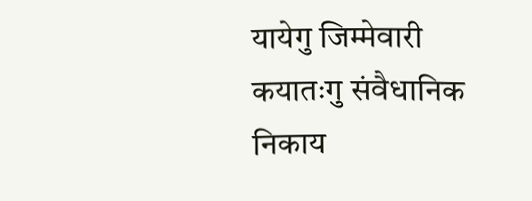यायेगु जिम्मेवारी कयातःगु संवैधानिक निकाय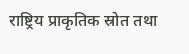राष्ट्रिय प्राकृतिक स्रोत तथा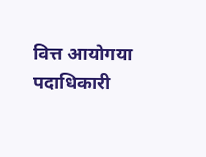वित्त आयोगया पदाधिकारी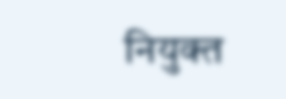नियुक्त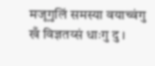मजूगुलिं समस्या वयाच्वंगु खँ विज्ञतय्सं धाःगु दु ।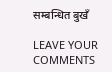सम्बन्धित बुखँ

LEAVE YOUR COMMENTS